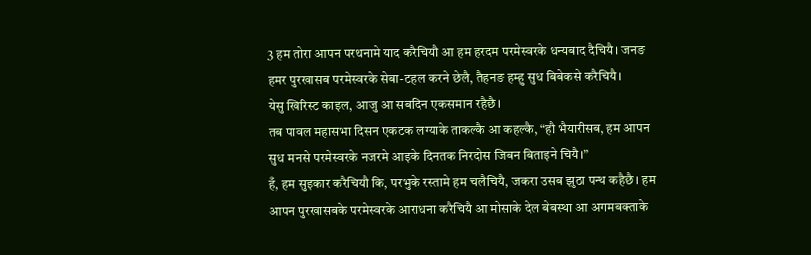3 हम तोरा आपन परथनामे याद करैचियौ आ हम हरदम परमेस्वरके धन्यबाद दैचियै। जनङ हमर पुरखासब परमेस्वरके सेबा-टहल करने छेलै, तैहनङ हम्हु सुध बिबेकसे करैचियै।
येसु खिरिस्ट काइल, आजु आ सबदिन एकसमान रहैछै।
तब पावल महासभा दिसन एकटक लग्याके ताकल्कै आ कहल्कै, “हौ भैयारीसब, हम आपन सुध मनसे परमेस्वरके नजरमे आइके दिनतक निरदोस जिबन बिताइने चियै।”
हँ, हम सुइकार करैचियौ कि, परभुके रस्तामे हम चलैचियै, जकरा उसब झुठा पन्थ कहैछै। हम आपन पुरखासबके परमेस्वरके आराधना करैचियै आ मोसाके देल बेबस्था आ अगमबक्ताके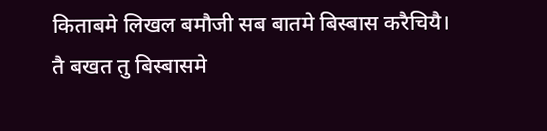किताबमे लिखल बमौजी सब बातमे बिस्बास करैचियै।
तै बखत तु बिस्बासमे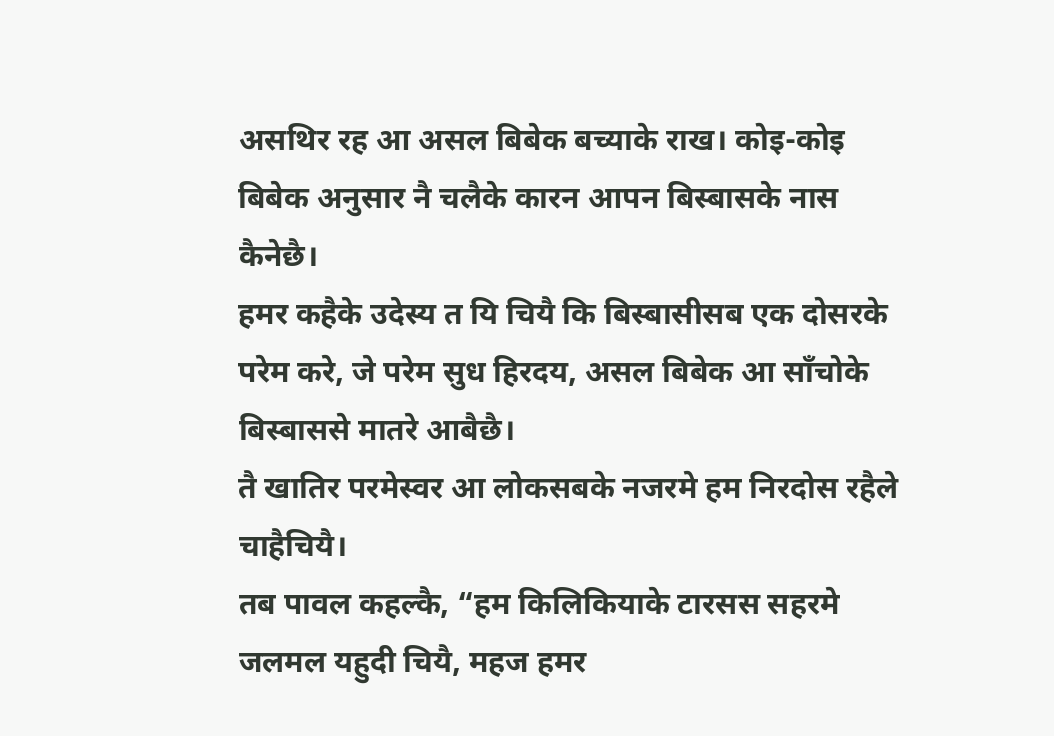असथिर रह आ असल बिबेक बच्याके राख। कोइ-कोइ बिबेक अनुसार नै चलैके कारन आपन बिस्बासके नास कैनेछै।
हमर कहैके उदेस्य त यि चियै कि बिस्बासीसब एक दोसरके परेम करे, जे परेम सुध हिरदय, असल बिबेक आ साँचोके बिस्बाससे मातरे आबैछै।
तै खातिर परमेस्वर आ लोकसबके नजरमे हम निरदोस रहैले चाहैचियै।
तब पावल कहल्कै, “हम किलिकियाके टारसस सहरमे जलमल यहुदी चियै, महज हमर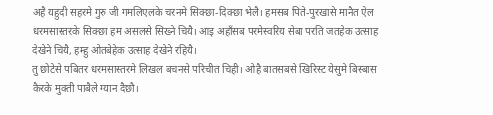अहै यहुदी सहरमे गुरु जी गमलिएलके चरनमे सिक्छा-दिक्छा भेलै। हमसब पिते-पुरखासे मानैत ऐल धरमसास्तरके सिक्छा हम असलसे सिख्ने चियै। आइ अहाँसब परमेस्वरिय सेबा परति जतहेक उत्साह देखेने चियै, हम्हु ओतबेहेक उत्साह देखेने रहियै।
तु छोटेसे पबितर धरमसास्तरमे लिखल बचनसे परिचीत चिही। ओहै बातसबसे खिरिस्ट येसुमे बिस्बास कैरके मुक्ती पाबैले ग्यान दैछौ।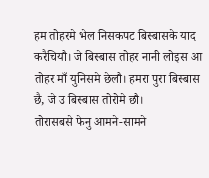हम तोहरमे भेल निसकपट बिस्बासके याद करैचियौ। जे बिस्बास तोहर नानी लोइस आ तोहर माँ युनिसमे छेलौ। हमरा पुरा बिस्बास छै, जे उ बिस्बास तोरोमे छौ।
तोरासबसे फेनु आमने-सामने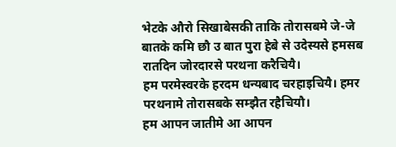भेटके औरो सिखाबेसकी ताकि तोरासबमे जे-जे बातके कमि छौ उ बात पुरा हेबे से उदेस्यसे हमसब रातदिन जोरदारसे परथना करैचियै।
हम परमेस्वरके हरदम धन्यबाद चरहाइचियै। हमर परथनामे तोरासबके सम्झैत रहैचियौ।
हम आपन जातीमे आ आपन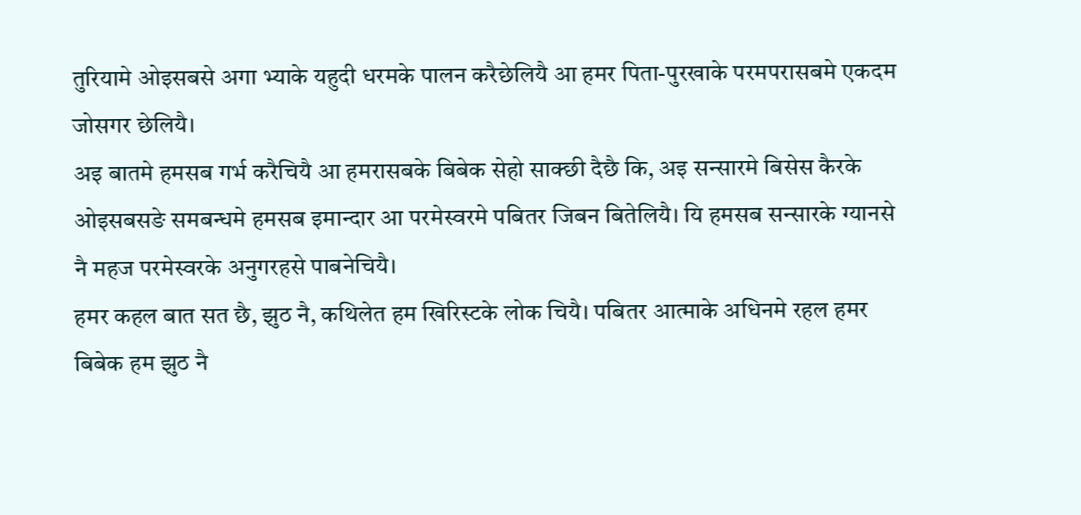तुरियामे ओइसबसे अगा भ्याके यहुदी धरमके पालन करैछेलियै आ हमर पिता-पुरखाके परमपरासबमे एकदम जोसगर छेलियै।
अइ बातमे हमसब गर्भ करैचियै आ हमरासबके बिबेक सेहो साक्छी दैछै कि, अइ सन्सारमे बिसेस कैरके ओइसबसङे समबन्धमे हमसब इमान्दार आ परमेस्वरमे पबितर जिबन बितेलियै। यि हमसब सन्सारके ग्यानसे नै महज परमेस्वरके अनुगरहसे पाबनेचियै।
हमर कहल बात सत छै, झुठ नै, कथिलेत हम खिरिस्टके लोक चियै। पबितर आत्माके अधिनमे रहल हमर बिबेक हम झुठ नै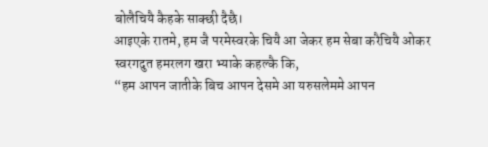बोलैचियै कैहके साक्छी दैछै।
आइएके रातमे, हम जै परमेस्वरके चियै आ जेकर हम सेबा करैचियै ओकर स्वरगदुत हमरलग खरा भ्याके कहल्कै कि,
“हम आपन जातीके बिच आपन देसमे आ यरुसलेममे आपन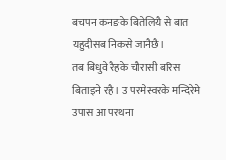बचपन कनङके बितेलियै से बात यहुदीसब निकसे जानैछै।
तब बिधुवे रैहके चौरासी बरिस बिताइने रहै। उ परमेस्वरके मन्दिरेमे उपास आ परथना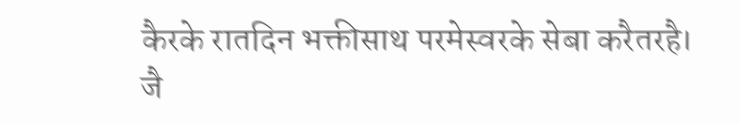कैरके रातदिन भक्तीसाथ परमेस्वरके सेबा करैतरहै।
जै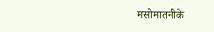मसोमातनीके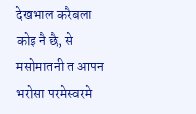देखभाल करैबला कोइ नै छै, से मसोमातनी त आपन भरोसा परमेस्वरमे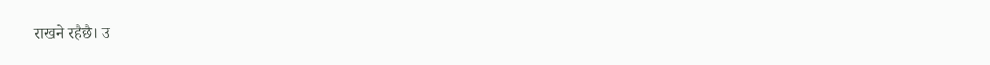राखने रहैछै। उ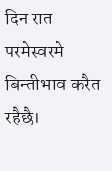दिन रात परमेस्वरमे बिन्तीभाव करैत रहैछै।